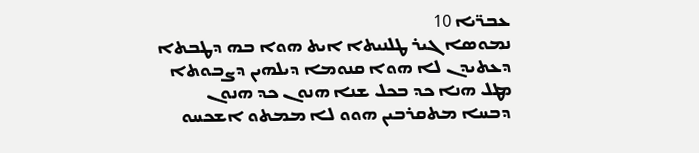ܥܒܪ̈ܝܐ 10
ܢܡܘܤܐ ܓܝܪ ܛܠܢܝܬܐ ܐܝܬ ܗܘܐ ܒܗ ܕܛܒܬܐ ܕܥܬܝܕܢ ܠܐ ܗܘܐ ܩܢܘܡܐ ܕܝܠܗܝܢ ܕܨܒܘܬܐ ܡܛܠ ܗܢܐ ܟܕ ܒܟܠ ܫܢܐ ܗܢܘܢ ܟܕ ܗܢܘܢ ܕܒܚܐ ܡܬܩܪܒܝܢ ܗܘܘ ܠܐ ܡܡܬܘ ܐܫܟܚܘ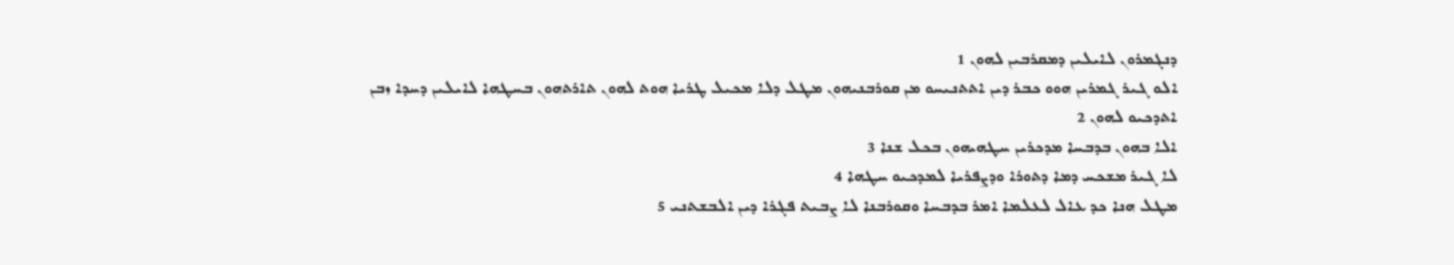ܕܢܓܡܪܘܢ ܠܐܝܠܝܢ ܕܡܩܪܒܝܢ ܠܗܘܢ 1
ܐܠܘ ܓܝܪ ܓܡܪܝܢ ܗܘܘ ܟܒܪ ܕܝܢ ܐܬܬܢܝܚܘ ܡܢ ܩܘܪܒܢܝܗܘܢ ܡܛܠ ܕܠܐ ܡܟܝܠ ܛܪܝܐ ܗܘܬ ܠܗܘܢ ܬܐܪܬܗܘܢ ܒܚܛܗܐ ܠܐܝܠܝܢ ܕܚܕܐ ܙܒܢ ܐܬܕܟܝܘ ܠܗܘܢ 2
ܐܠܐ ܒܗܘܢ ܒܕܒܚܐ ܡܕܟܪܝܢ ܚܛܗܝܗܘܢ ܒܟܠ ܫܢܐ 3
ܠܐ ܓܝܪ ܡܫܟܚ ܕܡܐ ܕܬܘܪܐ ܘܕܨܦܪܝܐ ܠܡܕܟܝܘ ܚܛܗܐ 4
ܡܛܠ ܗܢܐ ܟܕ ܥܐܠ ܠܥܠܡܐ ܐܡܪ ܒܕܒܚܐ ܘܩܘܪܒܢܐ ܠܐ ܨܒܝܬ ܦܓܪܐ ܕܝܢ ܐܠܒܫܬܢܝ 5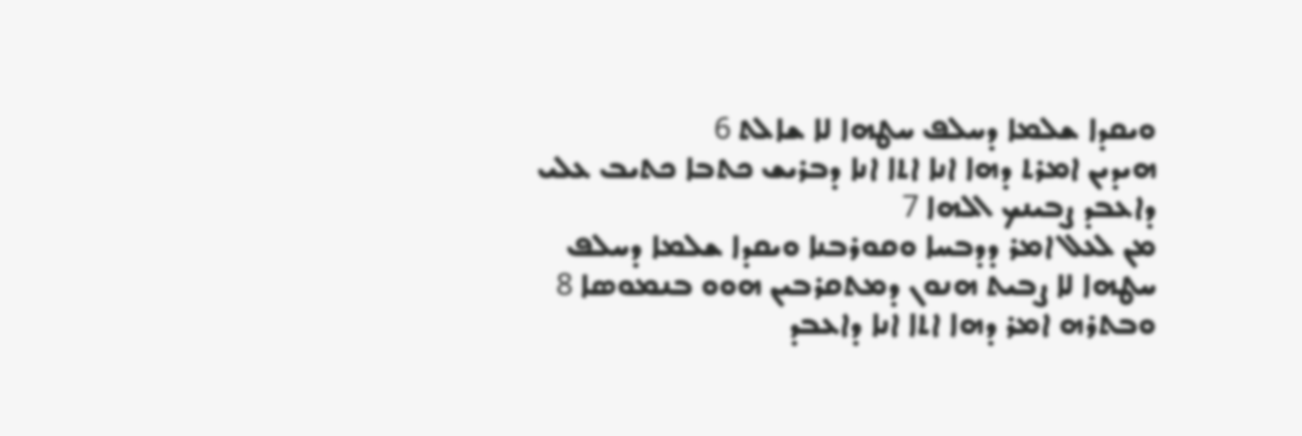ܘܝܩܕܐ ܫܠܡܐ ܕܚܠܦ ܚܛܗܐ ܠܐ ܫܐܠܬ 6
ܗܝܕܝܢ ܐܡܪܬ ܕܗܐ ܐܢܐ ܐܬܐ ܐܢܐ ܕܒܪܝܫ ܟܬܒܐ ܟܬܝܒ ܥܠܝ ܕܐܥܒܕ ܨܒܝܢܟ ܐܠܗܐ 7
ܡܢ ܠܥܠ ܐܡܪ ܕܕܒܚܐ ܘܩܘܪܒܢܐ ܘܝܩܕܐ ܫܠܡܐ ܕܚܠܦ ܚܛܗܐ ܠܐ ܨܒܝܬ ܗܢܘܢ ܕܡܬܩܪܒܝܢ ܗܘܘ ܒܢܡܘܤܐ 8
ܘܒܬܪܗ ܐܡܪ ܕܗܐ ܐܬܐ ܐܢܐ ܕܐܥܒܕ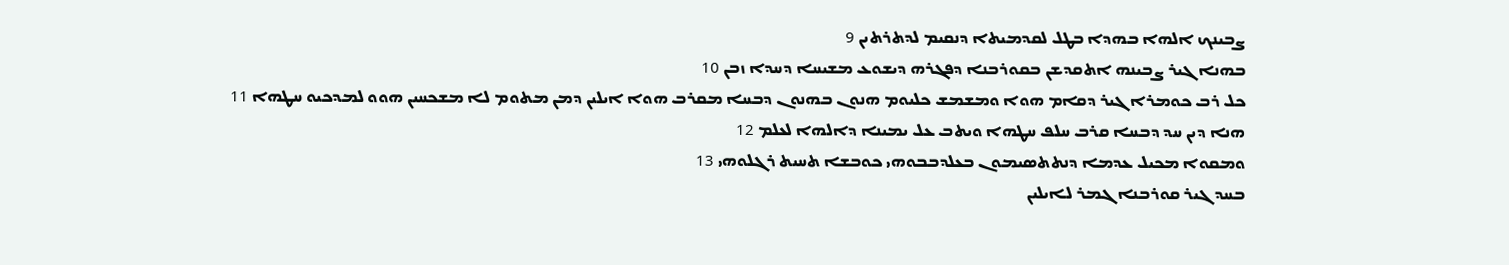ܨܒܝܢܟ ܐܠܗܐ ܒܗܕܐ ܒܛܠ ܠܩܕܡܝܬܐ ܕܢܩܝܡ ܠܕܬܪܬܝܢ 9
ܒܗܢܐ ܓܝܪ ܨܒܝܢܗ ܐܬܩܕܫܢ ܒܩܘܪܒܢܐ ܕܦܓܪܗ ܕܝܫܘܥ ܡܫܝܚܐ ܕܚܕܐ ܙܒܢ 10
ܟܠ ܪܒ ܟܘܡܪܐ ܓܝܪ ܕܩܐܡ ܗܘܐ ܘܡܫܡܫ ܟܠܝܘܡ ܗܢܘܢ ܒܗܢܘܢ ܕܒܚܐ ܡܩܪܒ ܗܘܐ ܐܝܠܝܢ ܕܡܢ ܡܬܘܡ ܠܐ ܡܫܟܚܝܢ ܗܘܘ ܠܡܕܟܝܘ ܚܛܗܐ 11
ܗܢܐ ܕܝܢ ܚܕ ܕܒܚܐ ܩܪܒ ܚܠܦ ܚܛܗܐ ܘܝܬܒ ܥܠ ܝܡܝܢܐ ܕܐܠܗܐ ܠܥܠܡ 12
ܘܡܩܘܐ ܡܟܝܠ ܥܕܡܐ ܕܢܬܬܤܝܡܘܢ ܒܥܠܕܒܒܘܗܝ ܟܘܒܫܐ ܬܚܝܬ ܪܓܠܘܗܝ 13
ܒܚܕ ܓܝܪ ܩܘܪܒܢܐ ܓܡܪ ܠܐܝܠܝܢ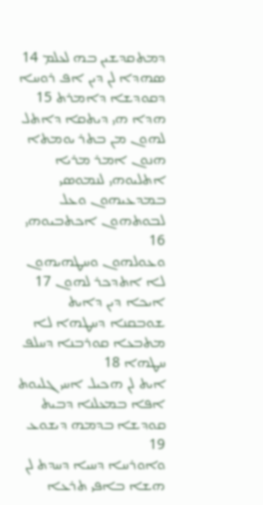ܕܡܬܩܕܫܝܢ ܒܗ ܠܥܠܡ 14
ܤܗܕܐ ܠܢ ܕܝܢ ܐܦ ܪܘܚܐ ܕܩܘܕܫܐ ܕܐܡܪܬ 15
ܗܕܐ ܗܝ ܕܝܬܩܐ ܕܐܬܠ ܠܗܘܢ ܡܢ ܒܬܪ ܝܘܡܬܐ ܗܢܘܢ ܐܡܪ ܡܪܝܐ ܐܬܠܝܘܗܝ ܠܢܡܘܤܝ ܒܡܕܥܝܗܘܢ ܘܥܠ ܠܒܘܬܗܘܢ ܐܟܬܒܝܘܗܝ 16
ܘܥܘܠܗܘܢ ܘܚܛܗܝܗܘܢ ܠܐ ܐܬܕܟܪ ܠܗܘܢ 17
ܐܝܟܐ ܕܝܢ ܕܐܝܬ ܫܘܒܩܢܐ ܕܚܛܗܐ ܠܐ ܡܬܒܥܐ ܩܘܪܒܢܐ ܕܚܠܦ ܚܛܗܐ 18
ܐܝܬ ܠܢ ܗܟܝܠ ܐܚܝ ܓܠܝܘܬ ܐܦܐ ܒܡܥܠܢܐ ܕܒܝܬ ܩܘܕܫܐ ܒܕܡܗ ܕܝܫܘܥ 19
ܘܐܘܪܚܐ ܕܚܝܐ ܕܚܕܬ ܠܢ ܗܫܐ ܒܐܦܝ ܬܪܥܐ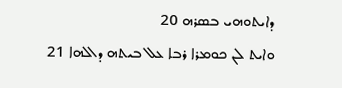ܕܐܝܬܘܗܝ ܒܤܪܗ 20
ܘܐܝܬ ܠܢ ܟܘܡܪܐ ܪܒܐ ܥܠ ܒܝܬܗ ܕܐܠܗܐ 21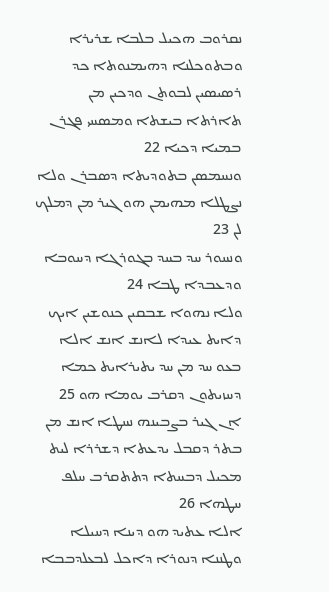ܢܩܪܘܒ ܗܟܝܠ ܒܠܒܐ ܫܪܝܪܐ ܘܒܬܘܟܠܢܐ ܕܗܝܡܢܘܬܐ ܟܕ ܪܤܝܤܝܢ ܠܒܘܬܢ ܘܕܟܝܢ ܡܢ ܬܐܪܬܐ ܒܝܫܬܐ ܘܡܤܚܝ ܦܓܪܢ ܒܡܝܐ ܕܟܝܐ 22
ܘܢܚܡܤܢ ܒܬܘܕܝܬܐ ܕܤܒܪܢ ܘܠܐ ܢܨܛܠܐ ܡܗܝܡܢ ܗܘ ܓܝܪ ܡܢ ܕܡܠܟ ܠܢ 23
ܘܢܚܘܪ ܚܕ ܒܚܕ ܒܓܘܪܓܐ ܕܚܘܒܐ ܘܕܥܒܕܐ ܛܒܐ 24
ܘܠܐ ܢܗܘܐ ܫܒܩܝܢ ܟܢܘܫܝܢ ܐܝܟ ܕܐܝܬ ܥܝܕܐ ܠܐܢܫ ܐܢܫ ܐܠܐ ܒܥܘ ܚܕ ܡܢ ܚܕ ܝܬܝܪܐܝܬ ܟܡܐ ܕܚܙܝܬܘܢ ܕܩܪܒ ܝܘܡܐ ܗܘ 25
ܐܢ ܓܝܪ ܒܨܒܝܢܗ ܢܚܛܐ ܐܢܫ ܡܢ ܒܬܪ ܕܩܒܠ ܝܕܥܬܐ ܕܫܪܪܐ ܠܝܬ ܡܟܝܠ ܕܒܚܬܐ ܕܬܬܩܪܒ ܚܠܦ ܚܛܗܐ 26
ܐܠܐ ܥܬܝܕ ܗܘ ܕܝܢܐ ܕܚܝܠܐ ܘܛܢܢܐ ܕܢܘܪܐ ܕܐܟܠ ܠܒܥܠܕܒܒܐ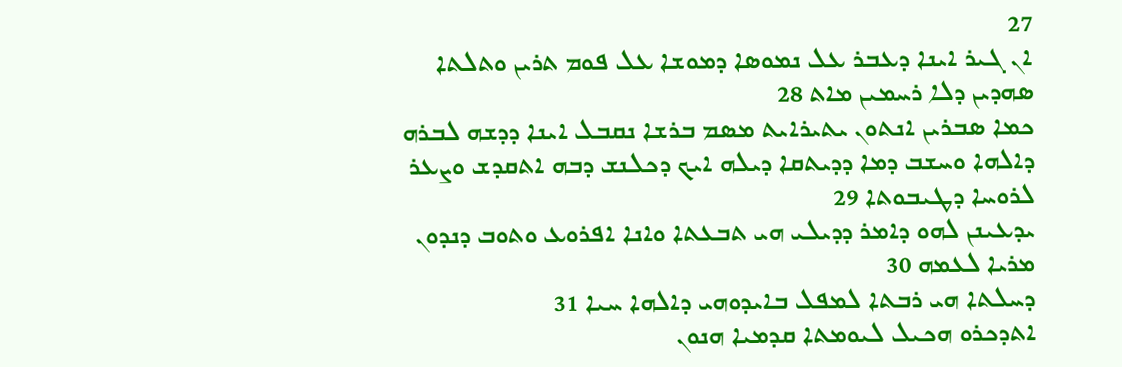27
ܐܢ ܓܝܪ ܐܝܢܐ ܕܥܒܪ ܥܠ ܢܡܘܤܐ ܕܡܘܫܐ ܥܠ ܦܘܡ ܬܪܝܢ ܘܬܠܬܐ ܤܗܕܝܢ ܕܠܐ ܪܚܡܝܢ ܡܐܬ 28
ܟܡܐ ܤܒܪܝܢ ܐܢܬܘܢ ܝܬܝܪܐܝܬ ܡܤܡ ܒܪܫܐ ܢܩܒܠ ܐܝܢܐ ܕܕܫܗ ܠܒܪܗ ܕܐܠܗܐ ܘܚܫܒ ܕܡܐ ܕܕܝܬܩܐ ܕܝܠܗ ܐܝܟ ܕܟܠܢܫ ܕܒܗ ܐܬܩܕܫ ܘܨܥܪ ܠܪܘܚܐ ܕܛܝܒܘܬܐ 29
ܝܕܥܝܢܢ ܠܗܘ ܕܐܡܪ ܕܕܝܠܝ ܗܝ ܬܒܥܬܐ ܘܐܢܐ ܐܦܪܘܥ ܘܬܘܒ ܕܢܕܘܢ ܡܪܝܐ ܠܥܡܗ 30
ܕܚܠܬܐ ܗܝ ܪܒܬܐ ܠܡܦܠ ܒܐܝܕܘܗܝ ܕܐܠܗܐ ܚܝܐ 31
ܐܬܕܟܪܘ ܗܟܝܠ ܠܝܘܡܬܐ ܩܕܡܝܐ ܗܢܘܢ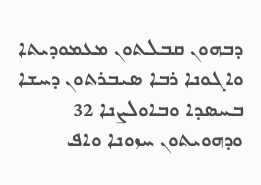ܕܒܗܘܢ ܩܒܠܬܘܢ ܡܥܡܘܕܝܬܐ ܘܐܓܘܢܐ ܪܒܐ ܤܝܒܪܬܘܢ ܕܚܫܐ ܒܚܤܕܐ ܘܒܐܘܠܨܢܐ 32
ܘܕܗܘܝܬܘܢ ܚܙܘܢܐ ܘܐܦ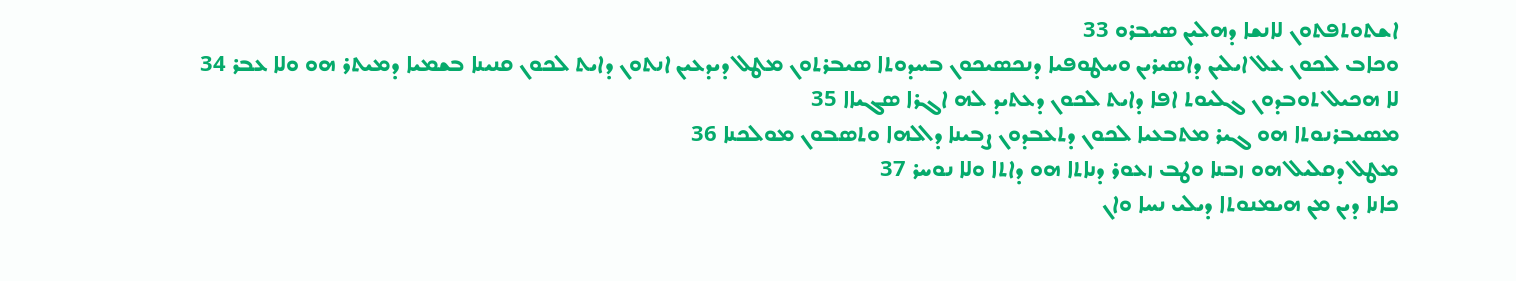ܐܫܬܘܬܦܬܘܢ ܠܐܢܫܐ ܕܗܠܝܢ ܤܝܒܪܘ 33
ܘܟܐܒ ܠܟܘܢ ܥܠ ܐܝܠܝܢ ܕܐܤܝܪܝܢ ܘܚܛܘܦܝܐ ܕܢܟܤܝܟܘܢ ܒܚܕܘܬܐ ܤܝܒܪܬܘܢ ܡܛܠ ܕܝܕܥܝܢ ܐܢܬܘܢ ܕܐܝܬ ܠܟܘܢ ܩܢܝܢܐ ܒܫܡܝܐ ܕܡܝܬܪ ܗܘ ܘܠܐ ܥܒܪ 34
ܠܐ ܗܟܝܠ ܬܘܒܕܘܢ ܓܠܝܘܬ ܐܦܐ ܕܐܝܬ ܠܟܘܢ ܕܥܬܝܕ ܠܗ ܐܓܪܐ ܤܓܝܐܐ 35
ܡܤܝܒܪܢܘܬܐ ܗܘ ܓܝܪ ܡܬܒܥܝܐ ܠܟܘܢ ܕܬܥܒܕܘܢ ܨܒܝܢܐ ܕܐܠܗܐ ܘܬܤܒܘܢ ܡܘܠܟܢܐ 36
ܡܛܠ ܕܩܠܝܠ ܗܘ ܙܒܢܐ ܘܛܒ ܙܥܘܪ ܕܢܐܬܐ ܗܘ ܕܐܬܐ ܘܠܐ ܢܘܚܪ 37
ܟܐܢܐ ܕܝܢ ܡܢ ܗܝܡܢܘܬܐ ܕܝܠܝ ܢܚܐ ܘܐܢ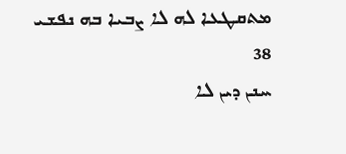ܡܬܩܛܥܐ ܠܗ ܠܐ ܨܒܝܐ ܒܗ ܢܦܫܝ 38
ܚܢܢ ܕܝܢ ܠܐ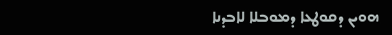ܗܘܝܢ ܕܩܘܛܥܐ ܕܡܘܒܠܐ ܠܐܒܕܢܐ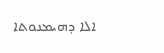ܐܠܐ ܕܗܝܡܢܘܬܐ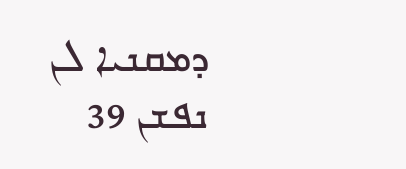ܕܡܩܢܝܐ ܠܢ ܢܦܫܢ 39